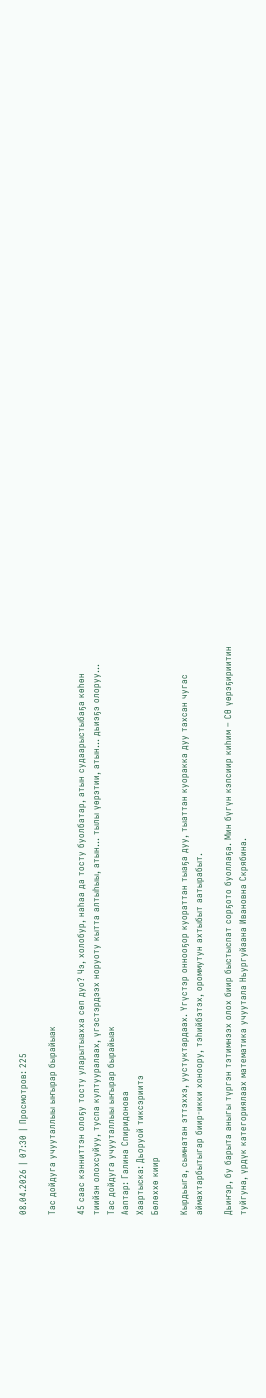08.04.2026 | 07:30 | Просмотров: 225

Тас дойдуга учууталлыы ыҥырар бырайыак

45 саас кэнниттэн олоҕу тосту уларытыахха сөп дуо? Чэ, холобур, наһаа да тосту буолбатар, атын судаарыстыбаҕа көһөн тиийэн олохсуйуу, туспа култууралаах, үгэстэрдээх норуоту кытта алтыһыы, атын... тылы үөрэтии, атын... дьиэҕэ олоруу...
Тас дойдуга учууталлыы ыҥырар бырайыак
Ааптар: Галина Спиридонова
Хаартыска: Дьоруой тиксэриитэ
Бөлөххө киир

Кырдьыга, сымнатан эттэххэ, уустуктардаах. Үгүстэр оннооҕор куораттан тыаҕа дуу, тыаттан куоракка дуу тахсан чугас аймахтарбытыгар биир-икки хоноору, тэһийбэтэх, ороммутун ахтыбыт аатырабыт.

Дьиҥэр, бу барыта аныгы түргэн тэтимнээх олох биир быстыспат сорҕото буоллаҕа. Мин бүгүн кэпсиир киһим – СӨ үөрэҕириитин туйгуна, үрдүк категориялаах математика учуутала Ньургуйаана Ивановна Скрябина.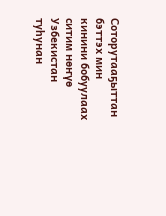Соторутааҕыттан бэттэх мин кинини бобуулаах ситим нөҥүө Узбекистан туһунан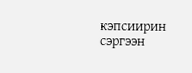кэпсиирин сэргээн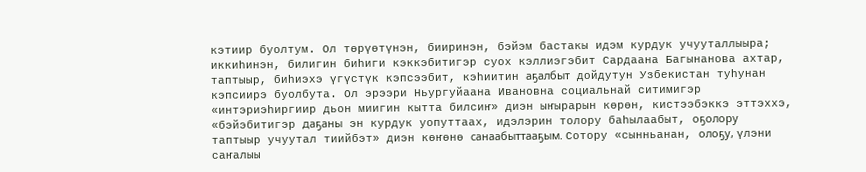кэтиир буолтум. Ол төрүөтүнэн, бииринэн, бэйэм бастакы идэм курдук учууталлыыра; иккиһинэн, билигин биһиги кэккэбитигэр суох кэллиэгэбит Сардаана Багынанова ахтар, таптыыр, биһиэхэ үгүстүк кэпсээбит, кэһиитин аҕалбыт дойдутун Узбекистан туһунан кэпсиирэ буолбута. Ол эрээри Ньургуйаана Ивановна социальнай ситимигэр «интэриэһиргиир дьон миигин кытта билсиҥ» диэн ыҥырарын көрөн, кистээбэккэ эттэххэ, «бэйэбитигэр даҕаны эн курдук уопуттаах, идэлэрин толору баһылаабыт, оҕолору таптыыр учуутал тиийбэт» диэн көҥөнө санаабыттааҕым. Сотору «сынньанан, олоҕу, үлэни саҥалыы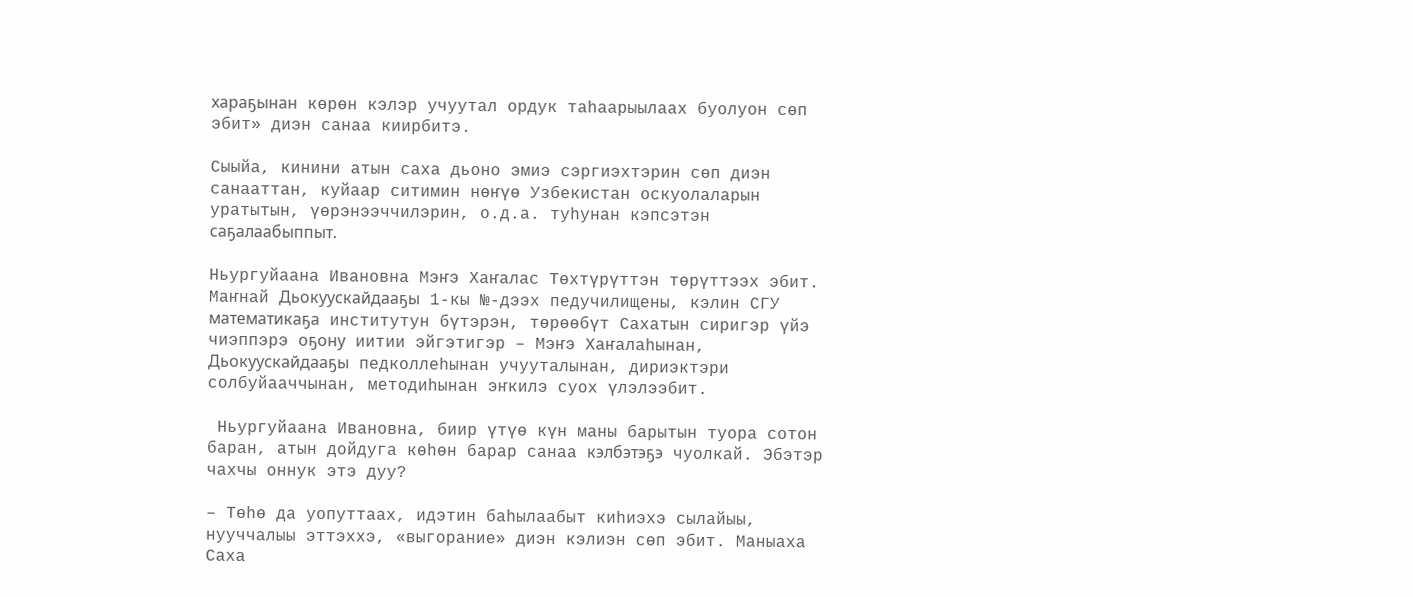хараҕынан көрөн кэлэр учуутал ордук таһаарыылаах буолуон сөп эбит» диэн санаа киирбитэ.

Сыыйа, кинини атын саха дьоно эмиэ сэргиэхтэрин сөп диэн санааттан, куйаар ситимин нөҥүө Узбекистан оскуолаларын уратытын, үөрэнээччилэрин, о.д.а. туһунан кэпсэтэн саҕалаабыппыт.

Ньургуйаана Ивановна Мэҥэ Хаҥалас Төхтүрүттэн төрүттээх эбит. Маҥнай Дьокуускайдааҕы 1-кы №-дээх педучилищены, кэлин СГУ математикаҕа институтун бүтэрэн, төрөөбүт Сахатын сиригэр үйэ чиэппэрэ оҕону иитии эйгэтигэр – Мэҥэ Хаҥалаһынан, Дьокуускайдааҕы педколлеһынан учууталынан, дириэктэри солбуйааччынан, методиһынан эҥкилэ суох үлэлээбит.

 Ньургуйаана Ивановна, биир үтүө күн маны барытын туора сотон баран, атын дойдуга көһөн барар санаа кэлбэтэҕэ чуолкай. Эбэтэр чахчы оннук этэ дуу?

– Төһө да уопуттаах, идэтин баһылаабыт киһиэхэ сылайыы, нууччалыы эттэххэ, «выгорание» диэн кэлиэн сөп эбит. Маныаха Саха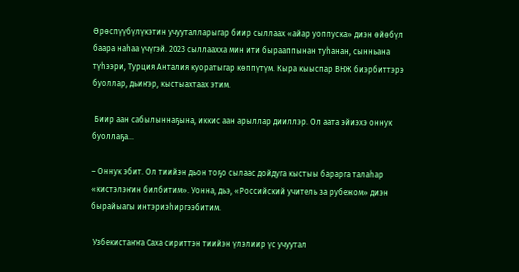Өрөспүүбүлүкэтин учууталларыгар биир сыллаах «айар уоппуска» диэн өйөбүл баара наһаа үчүгэй. 2023 сыллаахха мин ити бырааппынан туһанан, сынньана түһээри, Турция Анталия куоратыгар көппүтүм. Кыра кыыспар ВНЖ биэрбиттэрэ буоллар, дьиҥэр, кыстыахтаах этим.

 Биир аан сабылыннаҕына, иккис аан арыллар дииллэр. Ол аата эйиэхэ оннук буоллаҕа...

– Оннук эбит. Ол тиийэн дьон тоҕо сылаас дойдуга кыстыы барарга талаһар «кистэлэҥин билбитим». Уонна, дьэ, «Российский учитель за рубежом» диэн бырайыагы интэриэһиргээбитим.

 Узбекистаҥҥа Саха сириттэн тиийэн үлэлиир үс учуутал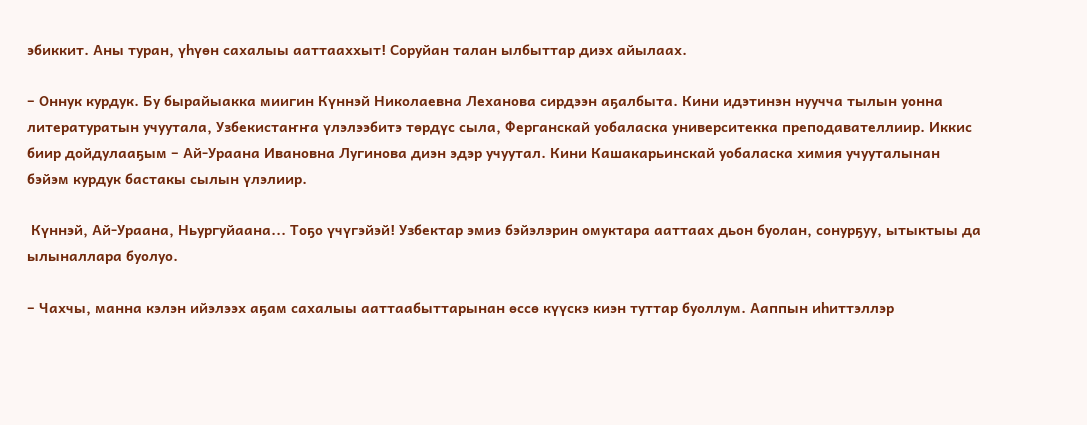эбиккит. Аны туран, үһүөн сахалыы ааттааххыт! Соруйан талан ылбыттар диэх айылаах.

– Оннук курдук. Бу бырайыакка миигин Күннэй Николаевна Леханова сирдээн аҕалбыта. Кини идэтинэн нуучча тылын уонна литературатын учуутала, Узбекистаҥҥа үлэлээбитэ төрдүс сыла, Ферганскай уобаласка университекка преподавателлиир. Иккис биир дойдулааҕым – Ай-Ураана Ивановна Лугинова диэн эдэр учуутал. Кини Кашакарьинскай уобаласка химия учууталынан бэйэм курдук бастакы сылын үлэлиир.

 Күннэй, Ай-Ураана, Ньургуйаана... Тоҕо үчүгэйэй! Узбектар эмиэ бэйэлэрин омуктара ааттаах дьон буолан, сонурҕуу, ытыктыы да ылыналлара буолуо.

– Чахчы, манна кэлэн ийэлээх аҕам сахалыы ааттаабыттарынан өссө күүскэ киэн туттар буоллум. Ааппын иһиттэллэр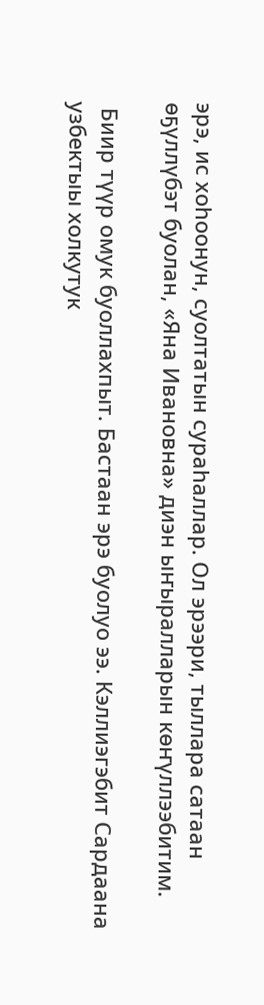эрэ, ис хоһоонун, суолтатын сураһаллар. Ол эрээри, тыллара сатаан өҕүллүбэт буолан, «Яна Ивановна» диэн ыҥыралларын көҥүллээбитим.

 Биир түүр омук буоллахпыт. Бастаан эрэ буолуо ээ. Кэллиэгэбит Сардаана узбектыы холкутук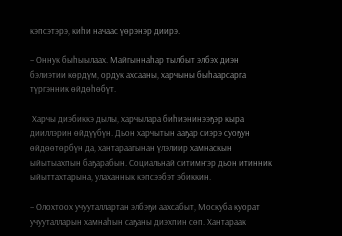кэпсэтэрэ, киһи начаас үөрэнэр диирэ.

– Оннук быһыылаах. Майгыннаһар тылбыт элбэх диэн бэлиэтии көрдүм, ордук ахсааны, харчыны быһаарсарга түргэнник өйдөһөбүт.

 Харчы диэбиккэ дылы, харчылара биһиэнинээҕэр кыра дииллэрин өйдүүбүн. Дьон харчытын ааҕар сиэрэ суоҕун өйдөөтөрбүн да, хантараагынан үлэлиир хамнаскын ыйытыахпын баҕарабын. Социальнай ситимҥэр дьон итинник ыйыттахтарына, улаханнык кэпсээбэт эбиккин.

– Олохтоох учууталлартан элбэҕи аахсабыт, Москуба куорат учууталларын хамнаһын саҕаны диэхпин сөп. Хантараак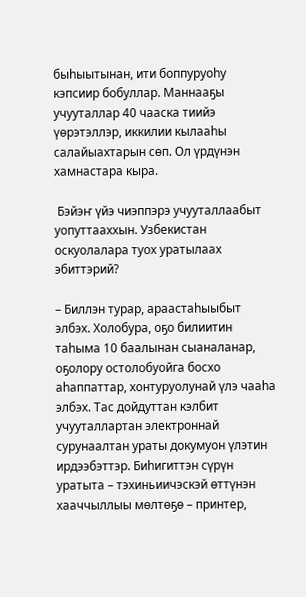быһыытынан, ити боппуруоһу кэпсиир бобуллар. Маннааҕы учууталлар 40 чааска тиийэ үөрэтэллэр, иккилии кылааһы салайыахтарын сөп. Ол үрдүнэн хамнастара кыра.

 Бэйэҥ үйэ чиэппэрэ учууталлаабыт уопуттааххын. Узбекистан оскуолалара туох уратылаах эбиттэрий?

– Биллэн турар, араастаһыыбыт элбэх. Холобура, оҕо билиитин таһыма 10 баалынан сыаналанар, оҕолору остолобуойга босхо аһаппаттар, хонтуруолунай үлэ чааһа элбэх. Тас дойдуттан кэлбит учууталлартан электроннай сурунаалтан ураты докумуон үлэтин ирдээбэттэр. Биһигиттэн сүрүн уратыта – тэхиньиичэскэй өттүнэн хааччыллыы мөлтөҕө – принтер,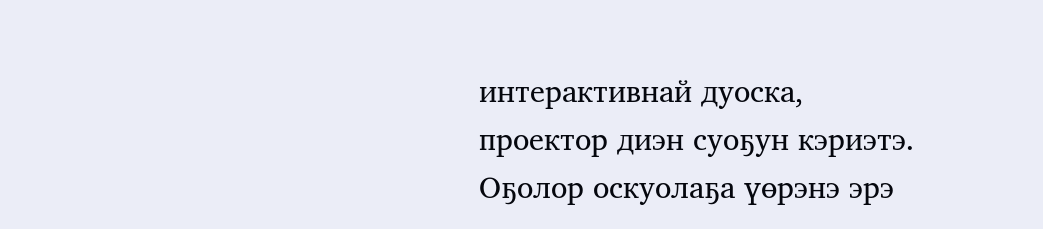интерактивнай дуоска, проектор диэн суоҕун кэриэтэ. Оҕолор оскуолаҕа үөрэнэ эрэ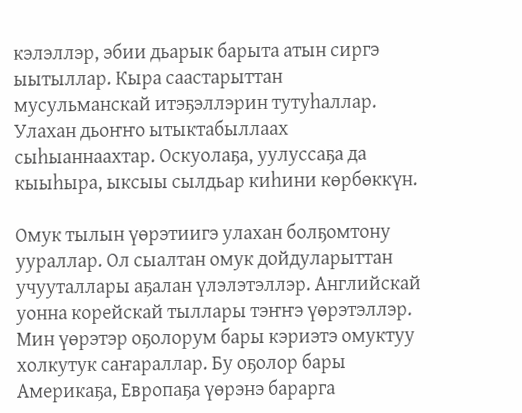кэлэллэр, эбии дьарык барыта атын сиргэ ыытыллар. Кыра саастарыттан мусульманскай итэҕэллэрин тутуһаллар. Улахан дьоҥҥо ытыктабыллаах сыһыаннаахтар. Оскуолаҕа, уулуссаҕа да кыыһыра, ыксыы сылдьар киһини көрбөккүн.

Омук тылын үөрэтиигэ улахан болҕомтону уураллар. Ол сыалтан омук дойдуларыттан учууталлары аҕалан үлэлэтэллэр. Английскай уонна корейскай тыллары тэҥҥэ үөрэтэллэр. Мин үөрэтэр оҕолорум бары кэриэтэ омуктуу холкутук саҥараллар. Бу оҕолор бары Америкаҕа, Европаҕа үөрэнэ барарга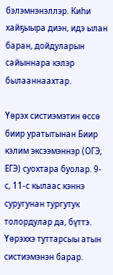бэлэмнэнэллэр. Киһи хайҕыыра диэн, идэ ылан баран, дойдуларын сайыннара кэлэр былааннаахтар.

Үөрэх систиэмэтин өссө биир уратытынан Биир кэлим эксээмэннэр (ОГЭ, ЕГЭ) суохтара буолар. 9-с, 11-с кылаас кэннэ суругунан тургутук толордулар да, бүттэ. Үөрэххэ туттарсыы атын систиэмэнэн барар.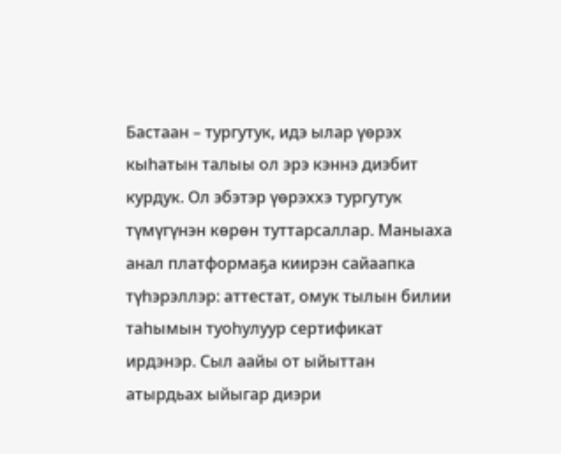Бастаан – тургутук, идэ ылар үөрэх кыһатын талыы ол эрэ кэннэ диэбит курдук. Ол эбэтэр үөрэххэ тургутук түмүгүнэн көрөн туттарсаллар. Маныаха анал платформаҕа киирэн сайаапка түһэрэллэр: аттестат, омук тылын билии таһымын туоһулуур сертификат ирдэнэр. Сыл аайы от ыйыттан атырдьах ыйыгар диэри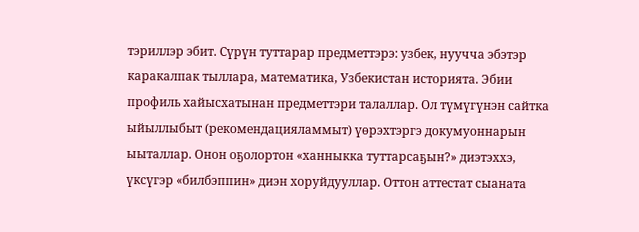тэриллэр эбит. Сүрүн туттарар предметтэрэ: узбек, нуучча эбэтэр каракалпак тыллара, математика, Узбекистан историята. Эбии профиль хайысхатынан предметтэри талаллар. Ол түмүгүнэн сайтка ыйыллыбыт (рекомендацияламмыт) үөрэхтэргэ докумуоннарын ыыталлар. Онон оҕолортон «ханныкка туттарсаҕын?» диэтэххэ, үксүгэр «билбэппин» диэн хоруйдууллар. Оттон аттестат сыаната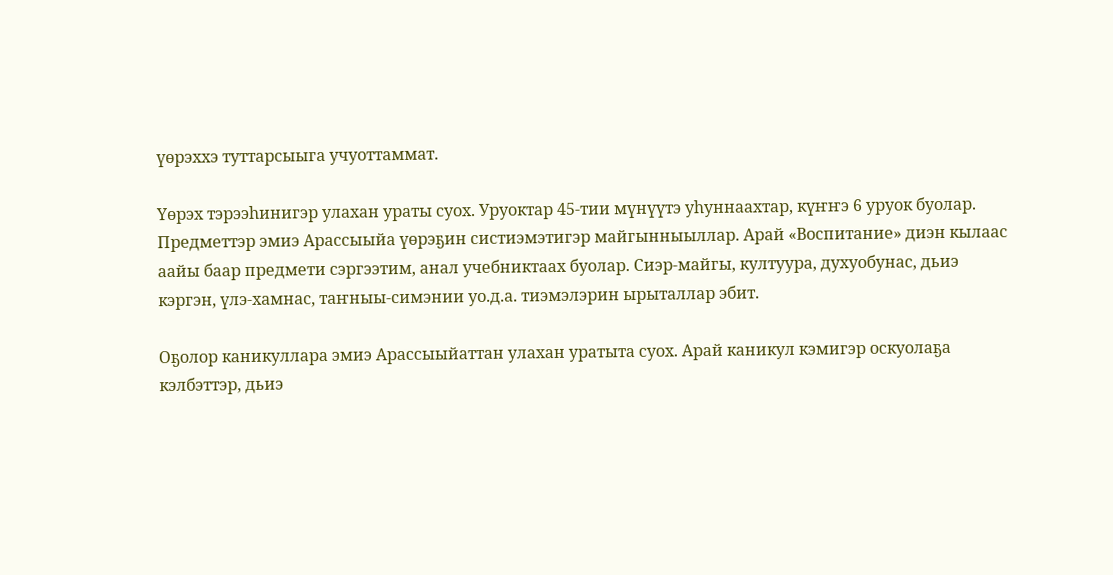үөрэххэ туттарсыыга учуоттаммат.

Үөрэх тэрээһинигэр улахан ураты суох. Уруоктар 45-тии мүнүүтэ уһуннаахтар, күҥҥэ 6 уруок буолар. Предметтэр эмиэ Арассыыйа үөрэҕин систиэмэтигэр майгынныыллар. Арай «Воспитание» диэн кылаас аайы баар предмети сэргээтим, анал учебниктаах буолар. Сиэр-майгы, култуура, духуобунас, дьиэ кэргэн, үлэ-хамнас, таҥныы-симэнии уо.д.а. тиэмэлэрин ырыталлар эбит.

Оҕолор каникуллара эмиэ Арассыыйаттан улахан уратыта суох. Арай каникул кэмигэр оскуолаҕа кэлбэттэр, дьиэ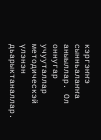кэргэҥҥэ сынньалаҥҥа аныыллар. Ол оннугар учууталлар методическэй үлэнэн дьарыктаналлар.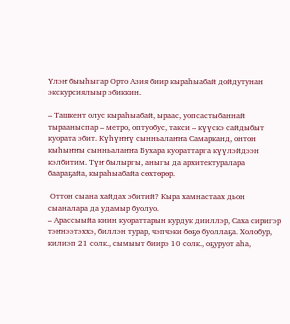Үлэҥ быыһыгар Орто Азия биир кыраһыабай дойдутунан экскурсиялыыр эбиккин.

– Ташкент олус кыраһыабай, ыраас, уопсастыбаннай тырааныспар – метро, оптуобус, такси – күүскэ сайдыбыт куората эбит. Күһүҥҥү сынньалаҥҥа Самарканд, онтон кыһыҥҥы сынньалаҥҥа Бухара куораттарга күүлэйдээн кэлбитим. Түҥ былыргы, аныгы да архитектуралара баараҕайа, кыраһыабайа сөхтөрөр.

 Оттон сыана хайдах эбитий? Кыра хамнастаах дьон сыаналара да удамыр буолуо.
– Арассыыйа киин куораттарын курдук дииллэр, Саха сиригэр тэҥнээтэххэ, биллэн турар, чэпчэки бөҕө буоллаҕа. Холобур, килиэп 21 солк., сымыыт биирэ 10 солк., оҕуруот аһа,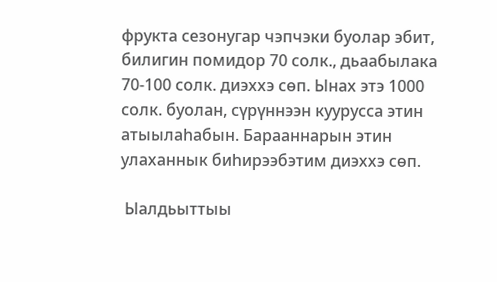фрукта сезонугар чэпчэки буолар эбит, билигин помидор 70 солк., дьаабылака 70-100 солк. диэххэ сөп. Ынах этэ 1000 солк. буолан, сүрүннээн куурусса этин атыылаһабын. Барааннарын этин улаханнык биһирээбэтим диэххэ сөп.

 Ыалдьыттыы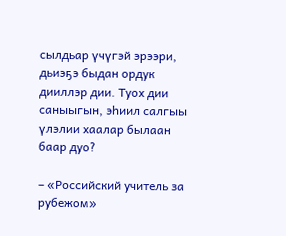сылдьар үчүгэй эрээри, дьиэҕэ быдан ордук дииллэр дии. Туох дии саныыгын, эһиил салгыы үлэлии хаалар былаан баар дуо?

– «Российский учитель за рубежом»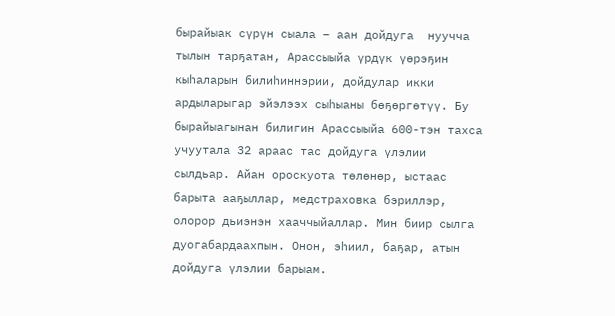бырайыак сүрүн сыала – аан дойдуга  нуучча тылын тарҕатан, Арассыыйа үрдүк үөрэҕин кыһаларын билиһиннэрии, дойдулар икки ардыларыгар эйэлээх сыһыаны бөҕөргөтүү. Бу бырайыагынан билигин Арассыыйа 600-тэн тахса учуутала 32 араас тас дойдуга үлэлии сылдьар. Айан ороскуота төлөнөр, ыстаас барыта ааҕыллар, медстраховка бэриллэр, олорор дьиэнэн хааччыйаллар. Мин биир сылга дуогабардаахпын. Онон, эһиил, баҕар, атын дойдуга үлэлии барыам.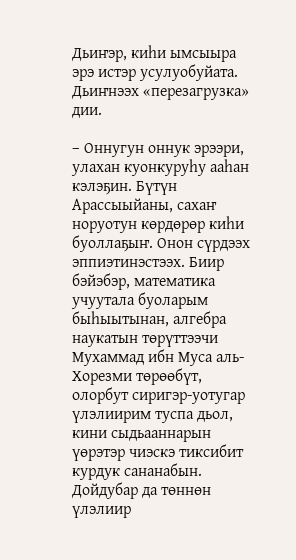Дьиҥэр, киһи ымсыыра эрэ истэр усулуобуйата. Дьиҥнээх «перезагрузка» дии.

– Оннугун оннук эрээри, улахан куонкуруһу ааһан кэлэҕин. Бүтүн Арассыыйаны, сахаҥ норуотун көрдөрөр киһи буоллаҕыҥ. Онон сүрдээх эппиэтинэстээх. Биир бэйэбэр, математика учуутала буоларым быһыытынан, алгебра наукатын төрүттээчи Мухаммад ибн Муса аль-Хорезми төрөөбүт, олорбут сиригэр-уотугар үлэлиирим туспа дьол, кини сыдьааннарын үөрэтэр чиэскэ тиксибит курдук сананабын. Дойдубар да төннөн үлэлиир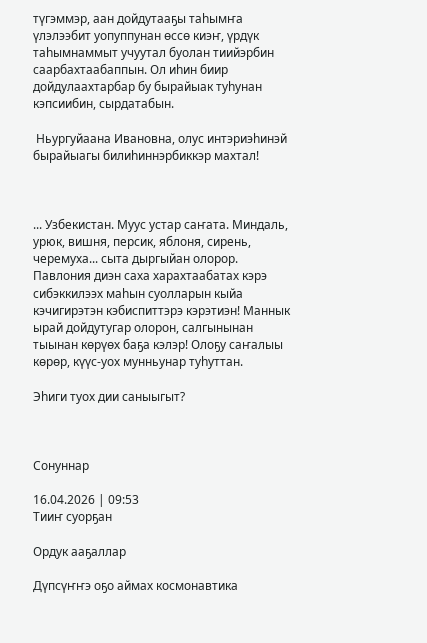түгэммэр, аан дойдутааҕы таһымҥа үлэлээбит уопуппунан өссө киэҥ, үрдүк таһымнаммыт учуутал буолан тиийэрбин саарбахтаабаппын. Ол иһин биир дойдулаахтарбар бу бырайыак туһунан кэпсиибин, сырдатабын.

 Ньургуйаана Ивановна, олус интэриэһинэй бырайыагы билиһиннэрбиккэр махтал!



... Узбекистан. Муус устар саҥата. Миндаль, урюк, вишня, персик, яблоня, сирень, черемуха... сыта дыргыйан олорор. Павлония диэн саха харахтаабатах кэрэ сибэккилээх маһын суолларын кыйа кэчигирэтэн кэбиспиттэрэ кэрэтиэн! Маннык ырай дойдутугар олорон, салгынынан тыынан көрүөх баҕа кэлэр! Олоҕу саҥалыы көрөр, күүс-уох мунньунар туһуттан.

Эһиги туох дии саныыгыт?



Сонуннар

16.04.2026 | 09:53
Тииҥ суорҕан

Ордук ааҕаллар

Дүпсүҥҥэ оҕо аймах космонавтика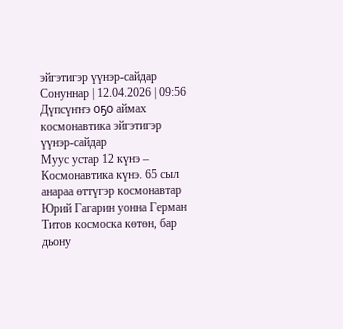эйгэтигэр үүнэр-сайдар
Сонуннар | 12.04.2026 | 09:56
Дүпсүҥҥэ оҕо аймах космонавтика эйгэтигэр үүнэр-сайдар
Муус устар 12 күнэ – Космонавтика күнэ. 65 сыл анараа өттүгэр космонавтар Юрий Гагарин уонна Герман Титов космоска көтөн, бар дьону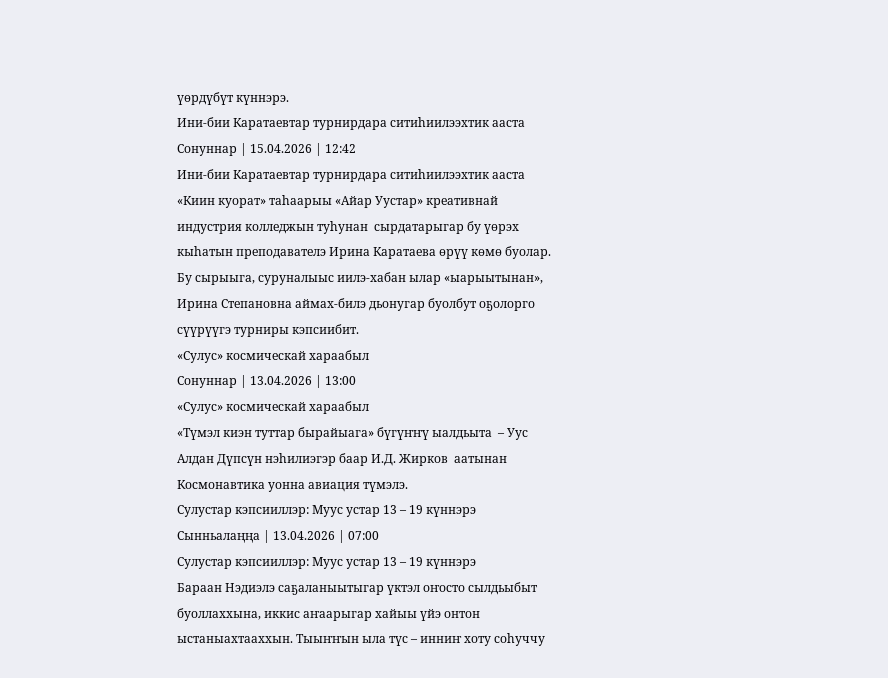үөрдүбүт күннэрэ.
Ини-бии Каратаевтар турнирдара ситиһиилээхтик ааста
Сонуннар | 15.04.2026 | 12:42
Ини-бии Каратаевтар турнирдара ситиһиилээхтик ааста
«Киин куорат» таһаарыы «Айар Уустар» креативнай индустрия колледжын туһунан  сырдатарыгар бу үөрэх кыһатын преподавателэ Ирина Каратаева өрүү көмө буолар. Бу сырыыга, суруналыыс иилэ-хабан ылар «ыарыытынан», Ирина Степановна аймах-билэ дьонугар буолбут оҕолорго сүүрүүгэ турниры кэпсиибит.
«Сулус» космическай хараабыл
Сонуннар | 13.04.2026 | 13:00
«Сулус» космическай хараабыл
«Түмэл киэн туттар бырайыага» бүгүҥҥү ыалдьыта  – Уус Алдан Дүпсүн нэһилиэгэр баар И.Д. Жирков  аатынан  Космонавтика уонна авиация түмэлэ.
Сулустар кэпсииллэр: Муус устар 13 – 19 күннэрэ
Сынньалаңңа | 13.04.2026 | 07:00
Сулустар кэпсииллэр: Муус устар 13 – 19 күннэрэ
Бараан Нэдиэлэ саҕаланыытыгар үктэл оҥосто сылдьыбыт буоллаххына, иккис аҥаарыгар хайыы үйэ онтон ыстаныахтааххын. Тыыҥҥын ыла түс – инниҥ хоту соһуччу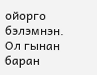ойорго бэлэмнэн. Ол гынан баран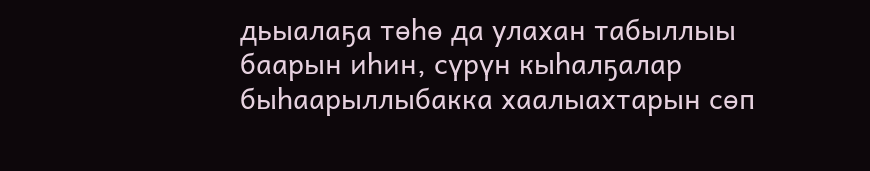дьыалаҕа төһө да улахан табыллыы баарын иһин, сүрүн кыһалҕалар быһаарыллыбакка хаалыахтарын сөп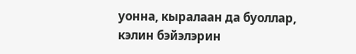уонна, кыралаан да буоллар, кэлин бэйэлэрин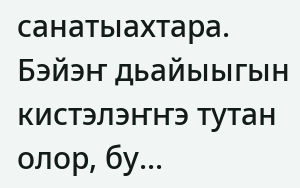санатыахтара. Бэйэҥ дьайыыгын кистэлэҥҥэ тутан олор, бу...